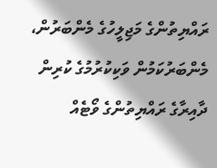ރައްޔިތުންގެ މަޖިލީހުގެ މެންބަރުން، މެންބަރުކަމުން ވަކިކުރުމުގެ ކުރިން ދާއިރާގެ ރައްޔިތުންގެ ވޯޓެއް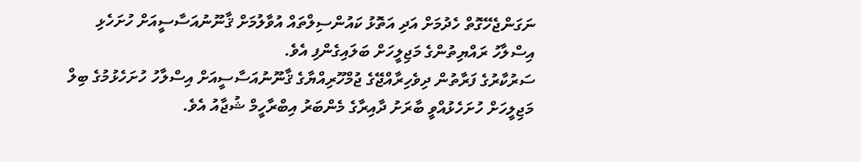ނަގަންޖެހޭގޮތް ހެދުމަށް އަދި އަތޮޅު ކައުންސިލްތައް އުވާލުމަށް ޤާނޫނުއަސާސީއަށް ހުށަހެޅި އިސްލާހު ރައްޔިތުންގެ މަޖިލީހަށް ބަލައިގެންފި އެވެ.
ސަރުކާރުގެ ފަރާތުން ދިވެހިރާއްޖޭގެ ޖުމްހޫރިއްޔާގެ ޤާނޫނުއަސާސީއަށް އިސްލާހު ހުށަހެޅުމުގެ ބިލް މަޖިލީހަށް ހުށަހެޅުއްވީ ބާރަށު ދާއިރާގެ މެންބަރު އިބްރާހީމް ޝުޖާއު އެވެ.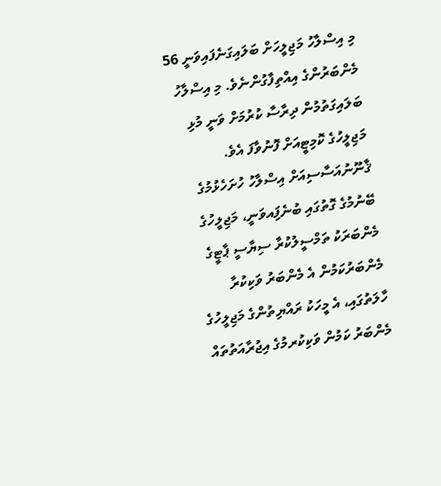މި އިސްލާހު މަޖިލީހަށް ބަލައިގަނެފައިވަނީ 56 މެންބަރުންގެ އިއްތިފާގުންނެވެ. މި އިސްލާހު ބަލައިގަތުމުން ދިރާސާ ކުރުމަށް ވަނީ މުޅި މަޖިލީހުގެ ކޮމިޓީއަށް ފޮނުވާފަ އެވެ.
ޤާނޫނުއަސާސިއަށް އިސްލާހު ހުށަހެޅުމުގެ ބޭނުމުގެ ގޮތުގައި ބުނެފަިއވަނީ، މަޖިލީހުގެ މެންބަރަކު ތަމްސީލުކުރާ ސިޔާސީ ޕާޓީގެ މެންބަރުކަމުން އެ މެންބަރު ވަކިކުރާ ހާލަތުގައި، އެ މީހަކު ރައްޔިތުންގެ މަޖިލީހުގެ މެންބަރު ކަމުން ވަކިކުރމުގެ އިޖުރާއަތުތައް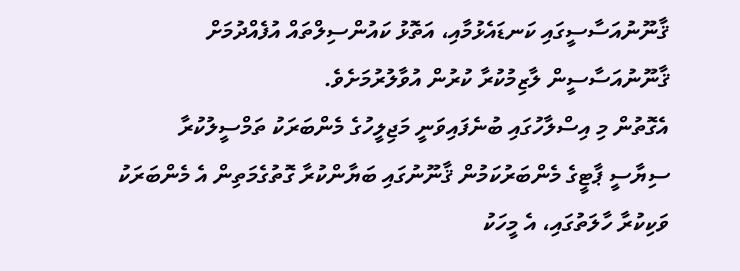ޤާނޫނުއަސާސީގައި ކަނޑައެޅުމާއި، އަތޮޅު ކައުންސިލްތައް އުފެއްދުމަށް ޤާނޫނުއަސާސީން ލާޒިމުކުރާ ކުރުން އުވާލުރުމަށެވެ.
އެގޮތުން މި އިސްލާހުގައި ބުނެފައިވަނީ މަޖިލީހުގެ މެންބަރަކު ތަމްސީލުކުރާ ސިޔާސީ ޕާޓީގެ މެންބަރުކަމުން ޤާނޫނުގައި ބަޔާންކުރާ ގޮތުގެމަތިން އެ މެންބަރަކު ވަކިކުރާ ހާލަތުގައި، އެ މީހަކު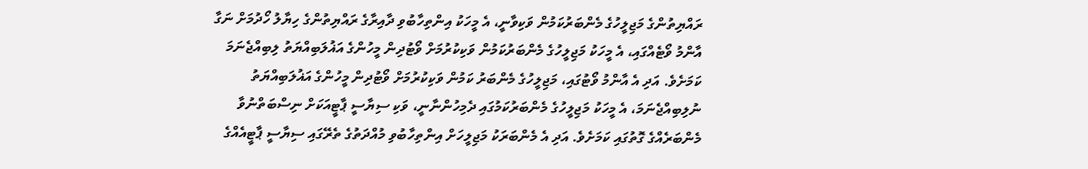ރައްޔިތުންގެ މަޖިލީހުގެ މެންބަރުކަމުން ވަކިވާނީ، އެ މީހަކު އިންތިހާބުވި ދާއިރާގެ ރައްޔިތުންގެ ހިޔާލު ހޯދުމަށް ނަގާ އާންމު ވޯޓެއްގައި، އެ މީހަކު މަޖިލީހުގެ މެންބަރުކަމުން ވަކިކުރުމަށް ވޯޓުދިން މީހުންގެ އަޣުލަބިއްޔަތު ލިބިއްޖެނަމަ ކަމަށެވެ. އަދި އެ އާންމު ވޯޓުގައި، މަޖިލީހުގެ މެންބަރު ކަމުން ވަކިކުރުމަށް ވޯޓުދިން މީހުންގެ އަޣުލަބިއްޔަތު ނުލިބިއްޖެނަމަ، އެ މީހަކު މަޖިލީހުގެ މެންބަރުކަމުގައި ދެމިހުންނާނީ، ވަކި ސިޔާސީ ޕާޓީއަކަށް ނިސްބަތްނުވާ މެންބަރެއްގެ ގޮތުގައި ކަމަށެވެ. އަދި އެ މެންބަރަކު މަޖިލީހަށް އިންތިހާބުވި މުއްދަތުގެ ތެރޭގައި ސިޔާސީ ޕާޓީއެއްގެ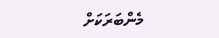މެންބަރަކަށް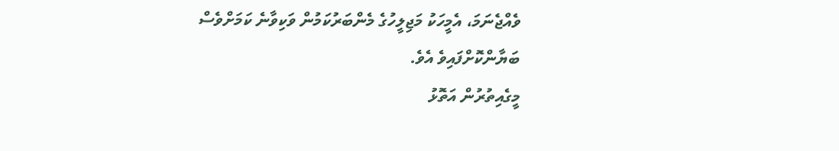ވެއްޖެނަމަ، އެމީހަކު މަޖިލީހުގެ މެންބަރުކަމުން ވަކިވާނެ ކަމަށްވެސް ބަޔާންކޮށްފައިވެ އެވެ.
މީގެއިތުރުން އަތޮޅު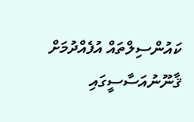ކައުންސިލްތައް އުފެއްދުމަށް ޤާނޫނުއަސާސީގައި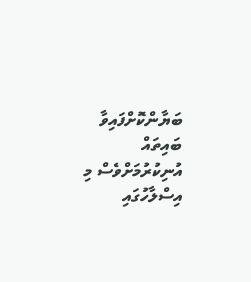ބަޔާންކޮށްފައިވާ ބައިތައް އުނިކުރުމަށްވެސް މި އިސްލާހުގައި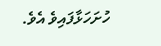ހުށަހަޅާފައިވެ އެވެ.